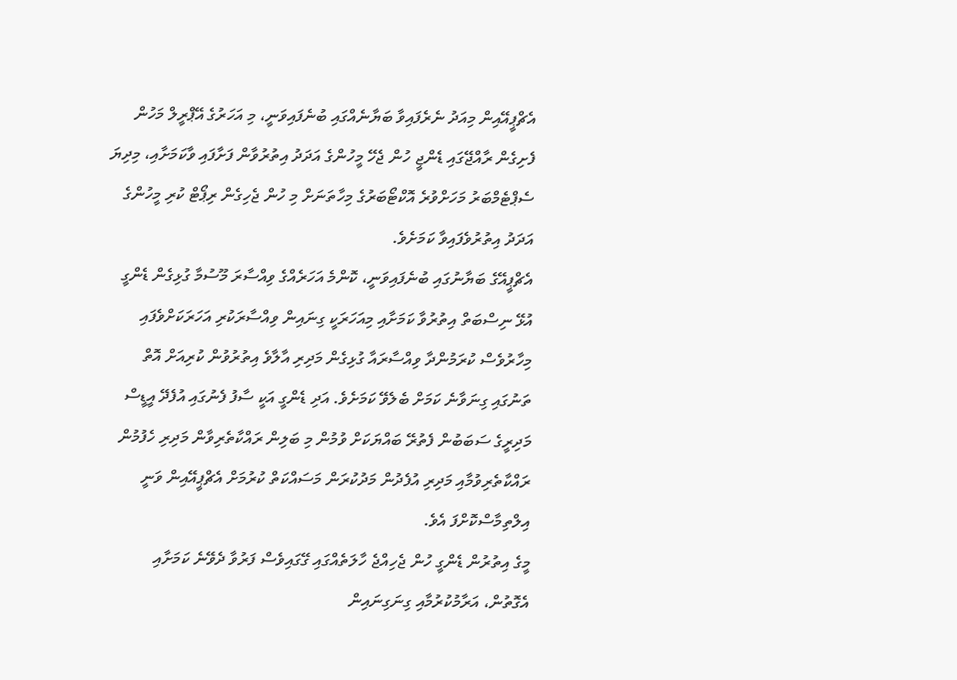އެޗްޕީއޭއިން މިއަދު ނެރެފައިވާ ބަޔާނެއްގައި ބުނެފައިވަނީ، މި އަހަރުގެ އޭޕްރީލް މަހުން ފެށިގެން ރާއްޖޭގައި ޑެންޖީ ހުން ޖެހޭ މީހުންގެ އަދަދު އިތުރުވާން ފަށާފައި ވާކަމަށާއި، މިދިޔަ ސެޕްޓެމްބަރު މަހަށްވުރެ އޮކްޓޯބަރުގެ މިހާތަނަށް މި ހުން ޖެހިގެން ރިޕޯޓް ކުރި މީހުންގެ އަދަދު އިތުރުވެފައިވާ ކަމަށެވެ.
އެޗްޕީއޭގެ ބަޔާނުގައި ބުނެފައިވަނީ، ކޮންމެ އަހަރެއްގެ ވިއްސާރަ މޫސުމާ ގުޅިގެން ޑެންގީ އުޅޭ ނިސްބަތް އިތުރުވާ ކަމަށާއި މިއަހަރަކީ ގިނައިން ވިއްސާރަކުރި އަހަރަކަށްވެފައި މިހާރުވެސް ކުރަމުންދާ ވިއްސާރައާ ގުޅިގެން މަދިރި އާލާވެ އިތުރުވުން ކުރިއަށް އޮތް ތަނުގައި ގިނަވާނެ ކަމަށް ބެލެވޭ ކަމަށެވެ. އަދި ޑެންގީ އަކީ ސާފު ފެނުގައި އުފެދޭ އީޑީސް މަދިރީގެ ސަބަބުން ފެތުރޭ ބައްޔަކަށް ވުމުން މި ބަލިން ރައްކާތެރިވާން މަދިރި ހެފުމުން ރައްކާތެރިވުމާއި މަދިރި އުފެދުން މަދުކުރަން މަސައްކަތް ކުރުމަށް އެޗްޕީއޭއިން ވަނީ އިލްތިމާސްކޮށްފަ އެވެ.
މީގެ އިތުރުން ޑެންގީ ހުން ޖެހިއްޖެ ހާލަތެއްގައި ގޭގައިވެސް ފަރުވާ ދެވޭނެ ކަމަށާއި އެގޮތުން، އަރާމުކުރުމާއި ގިނަގިނައިން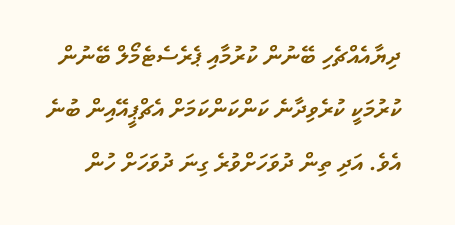ދިޔާއެއްޗެހި ބޭނުން ކުރުމާއި ޕެރެސެޓެމޯލް ބޭނުން ކުރުމަކީ ކުރެވިދާނެ ކަންކަންކަމަށް އެޗްޕީއޭއިން ބުނެ އެވެ. އަދި ތިން ދުވަހަށްވުރެ ގިނަ ދުވަހަށް ހުން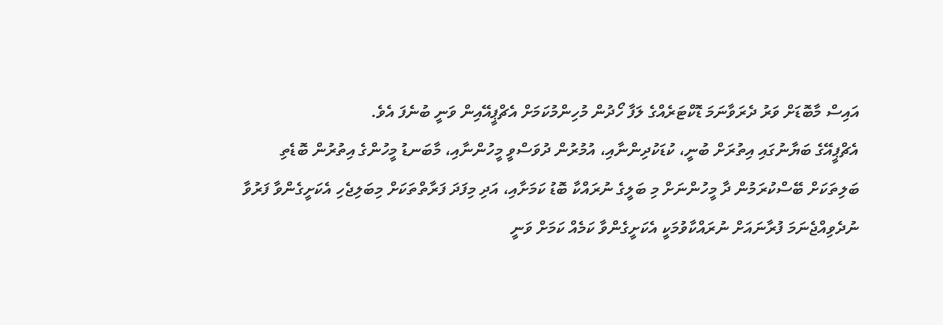އައިސް މާބޮޑަށް ވަރު ދެރަވާނަމަ ޑޮކްޓަރެއްގެ ލަފާ ހޯދުން މުހިންމުކަމަށް އެޗްޕީއޭއިން ވަނީ ބުނެފަ އެވެ.
އެޗްޕީއޭގެ ބަޔާނުގައި އިތުރަށް ބުނީ، ކުޑަކުދިންނާއި، އުމުރުން ދުވަސްވީ މީހުންނާއި، މާބަނޑު މީހުންގެ އިތުރުން ބޮޑެތި ބަލިތަކަށް ބޭސްކުރަމުން ދާ މީހުންނަށް މި ބަލީގެ ނުރައްކާ ބޮޑު ކަމަށާއި، އަދި މިފަދަ ފަރާތްތަކަށް މިބަލިޖެހި އެކަށީގެންވާ ފަރުވާ ނުދެވިއްޖެނަމަ ފުރާނައަށް ނުރައްކާވުމަކީ އެކަށީގެންވާ ކަމެއް ކަމަށް ވަނީ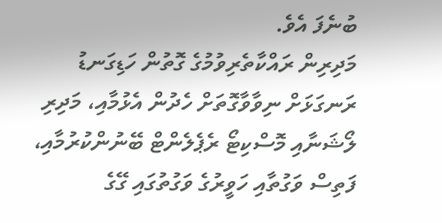ބުނެފަ އެވެ.
މަދިރިން ރައްކާތެރިވުމުގެ ގޮތުން ހަޑިގަނޑު ރަނގަޅަށް ނިވާވާގޮތަށް ހެދުން އެޅުމާއި، މަދިރި ލޯޝަނާއި މޮސްކިޓޯ ރެޕެލެންޓް ބޭނުންކުރުމާއި، ފަތިސް ވަގުތާއި ހަވީރުގެ ވަގުތުގައި ގޭގެ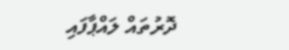ދޮރުތައް ލައްޕާފައި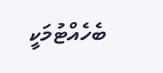ބެހެއްޓުމަކީ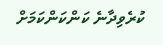ކުރެވިދާނެ ކަންކަންކަމަށް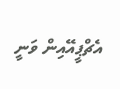އެޗްޕީއޭއިން ވަނީ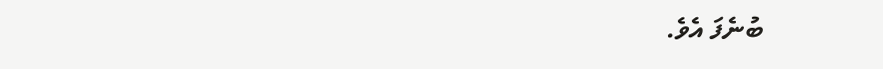ބުނެފަ އެވެ.